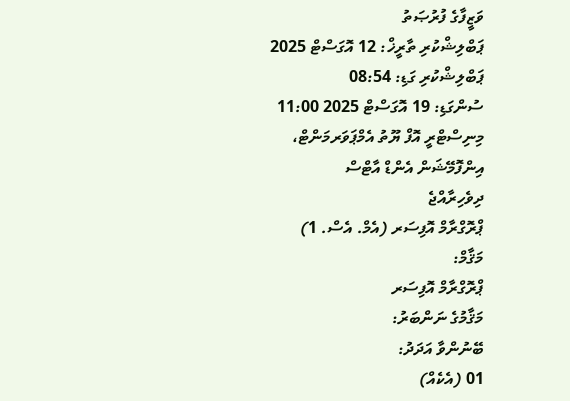ވަޒީފާގެ ފުރުޞަތު
ޕަބްލިޝްކުރި ތާރީޚް: 12 އޮގަސްޓް 2025
ޕަބްލިޝްކުރި ގަޑި: 08:54
ސުންގަޑި: 19 އޮގަސްޓް 2025 11:00
މިނިސްޓްރީ އޮފް ޔޫތު އެމްޕަވަރމަންޓް، އިންފޮމޭޝަން އެންޑް އާޓްސް
ދިވެހިރާއްޖެ
ޕްރޮގްރާމް އޮފިސަރ (އެމް. އެސް. 1)
މަޤާމް:
ޕްރޮގްރާމް އޮފިސަރ
މަޤާމުގެ ނަންބަރު:
ބޭނުންވާ އަދަދު:
01 (އެކެއް)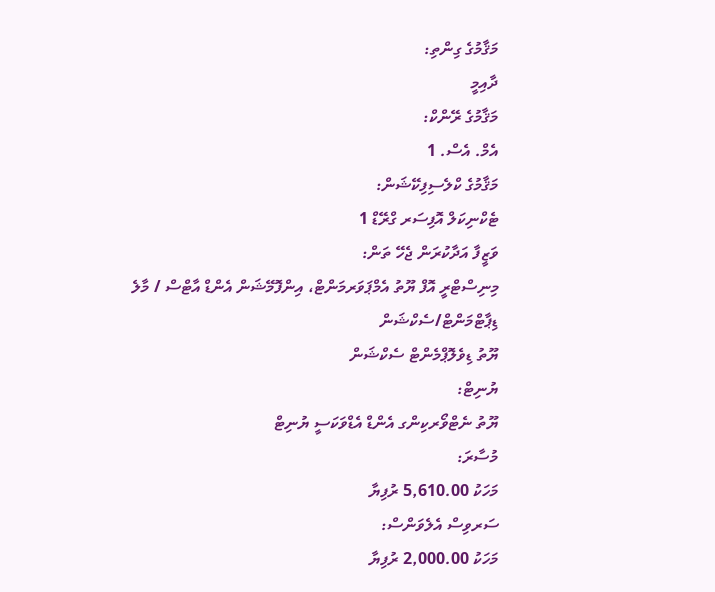މަޤާމުގެ ގިންތި:
ދާއިމީ
މަޤާމުގެ ރޭންކް:
އެމް. އެސް. 1
މަޤާމުގެ ކްލެސިފިކޭޝަން:
ޓެކްނިކަލް އޮފިސަރ ގްރޭޑް 1
ވަޒީފާ އަދާކުރަން ޖެހޭ ތަން:
މިނިސްޓްރީ އޮފް ޔޫތު އެމްޕަވަރމަންޓް، އިންފޮމޭޝަން އެންޑް އާޓްސް / މާލެ
ޑިޕާޓްމަންޓް/ސެކްޝަން
ޔޫތު ޑިވެލޮޕްމެންޓް ސެކްޝަން
ޔުނިޓް:
ޔޫތު ނެޓްވޯރކިންގ އެންޑް އެޑްވަކަސީ ޔުނިޓް
މުސާރަ:
މަހަކު 5,610.00 ރުފިޔާ
ސަރވިސް އެލެވަންސް:
މަހަކު 2,000.00 ރުފިޔާ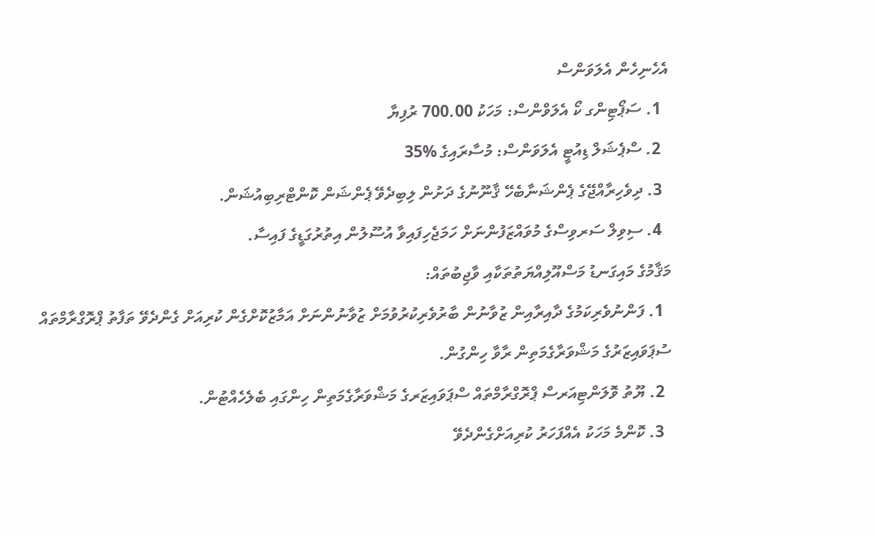އެހެނިހެން އެލަވަންސް
  1. ސަޕޯޓިންގ ކޯ އެލަވްންސް: މަހަކު 700.00 ރުފިޔާ
  2. ސްޕެޝަލް ޑިއުޓީ އެލަވަންސް: މުސާރައިގެ %35
  3. ދިވެހިރާއްޖޭގެ ޕެންޝަނާބެހޭ ޤާނޫނުގެ ދަށުން ލިބިދެވޭ ޕެންޝަން ކޮންޓްރިބިއުޝަން.
  4. ސިވިލް ސަރވިސްގެ މުވައްޒަފުންނަށް ހަމަޖެހިފައިވާ އުސޫލުން އިތުރުގަޑީގެ ފައިސާ.
މަޤާމުގެ މައިގަނޑު މަސްއޫލިއްޔަތުތަކާއި ވާޖިބުތައް:
  1. ފަންނުވެރިކަމުގެ ދާއިރާއިން ޒުވާނުން ބާރުވެރިކުރުވުމަށް ޒުވާނުންނަށް އަމާޒުކޮށްގެން ކުރިއަށް ގެންދެވޭ ތަފާތު ޕްރޮގްރާމްތައް ސުޕަވައިޒަރުގެ މަޝްވަރާގެމަތިން ރާވާ ހިންގުން.
  2. ޔޫތު ވޮލަންޓިއަރސް ޕްރޮގްރާމްތައް ސްޕަވައިޒަރގެ މަޝްވަރާގެމަތިން ހިންގައި ބެލެހެއްޓުން.
  3. ކޮންމެ މަހަކު އެއްފަހަރު ކުރިއަށްގެންދެވޭ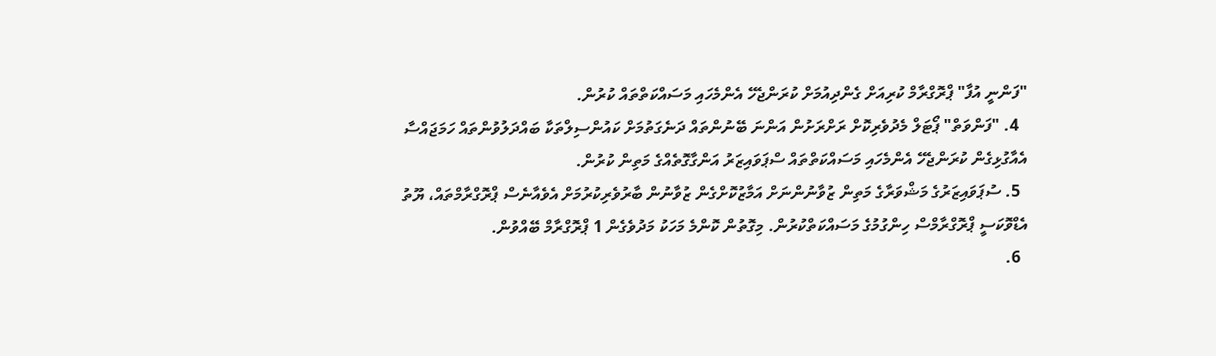"ފަންނީ އުފާ" ޕްރޮގްރާމް ކުރިއަށް ގެންދިއުމަށް ކުރަންޖެހޭ އެންމެހައި މަސައްކަތްތައް ކުރުން.
  4. "ފަންވަތް" ޕޯޓަލް މެދުވެރިކޮށް ރަށްރަށުން އަންނަ ބޭނުންތައް ދަނެގަތުމަށް ކައުންސިލްތަކާ ބައްދަލުވުންތައް ހަމަޖައްސާ އެއާގުޅިގެން ކުރަންޖެހޭ އެންމެހައި މަސައްކަތްތައް ސްޕަވައިޒަރު އަންގާގޮތެއްގެ މަތިން ކުރުން.
  5. ސުޕަވައިޒަރުގެ މަޝްވަރާގެ މަތިން ޒުވާނުންނަށް އަމާޒުކޮށްގެން ޒުވާނުން ބާރުވެރިކުރުމަށް އެވެއާނެސް ޕްރޮގްރާމްތައް، ޔޫތު އެޑްވޮކަސީ ޕްރޮގްރާމްސް ހިންގުމުގެ މަސައްކަތްކުރުން. މިގޮތުން ކޮންމެ މަހަކު މަދުވެގެން 1 ޕްރޮގްރާމް ބޭއްވުން.
  6.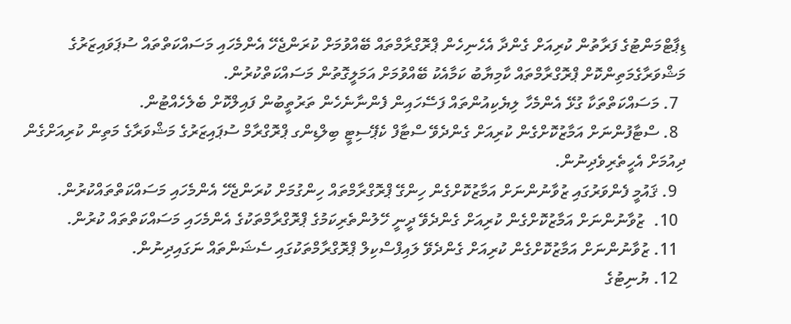ޑިޕާޓްމަންޓުގެ ފަރާތުން ކުރިއަށް ގެންދާ އެހެނިހެން ޕްރޮގްރާމްތައް ބޭއްވުމަށް ކުރަންޖެހޭ އެންމެހައި މަސައްކަތްތައް ސުޕަވައިޒަރުގެ މަޝްވަރާގެމަތިންކޮށް ޕްރޮގްރާމްތައް ކާމިޔާބު ކަމާއެކު ބޭއްވުމަށް އަމަލީގޮތުން މަސައްކަތްކުރުން.
  7. މަސައްކަތްތަކާ ގުޅޭ އެންމެހާ ލިޔެކިއުންތައް ފަސޭހައިން ފެންނާނެހެން ތަރުތީބުން ފައިލްކޮށް ބެލެހެއްޓުން.
  8. ސްޓާފުންނަށް އަމާޒުކޮށްގެން ކުރިއަށް ގެންދެވޭ ސްޓާފް ކެޕޭސިޓީ ބިލްޑިންގ ޕްރޮގްރާމް ސުޕައިޒަރުގެ މަޝްވަރާގެ މަތިން ކުރިއަށްގެން ދިއުމަށް އެހީތެރިވެދިނުން.
  9. ޤައުމީ ފެންވަރުގައި ޒުވާނުންނަށް އަމާޒުކޮށްގެން ހިންގޭ ޕްރޮގްރާމްތައް ހިންގުމަށް ކުރަންޖެހޭ އެންމެހައި މަސައްކަތްތައްކުރުން.
  10.  ޒުވާނުންނަށް އަމާޒުކޮށްގެން ކުރިއަށް ގެންދެވޭ ދީނީ ހޭލުންތެރިކަމުގެ ޕްރޮގްރާމްތަކުގެ އެންމެހައި މަސައްކަތްތައް ކުރުން.
  11. ޒުވާނުންނަށް އަމާޒުކޮށްގެން ކުރިއަށް ގެންދެވޭ ލައިފްސްކިލް ޕްރޮގްރާމްތަކުގައި ސެޝަންތައް ނަގައިދިނުން.
  12. ޔުނިޓުގެ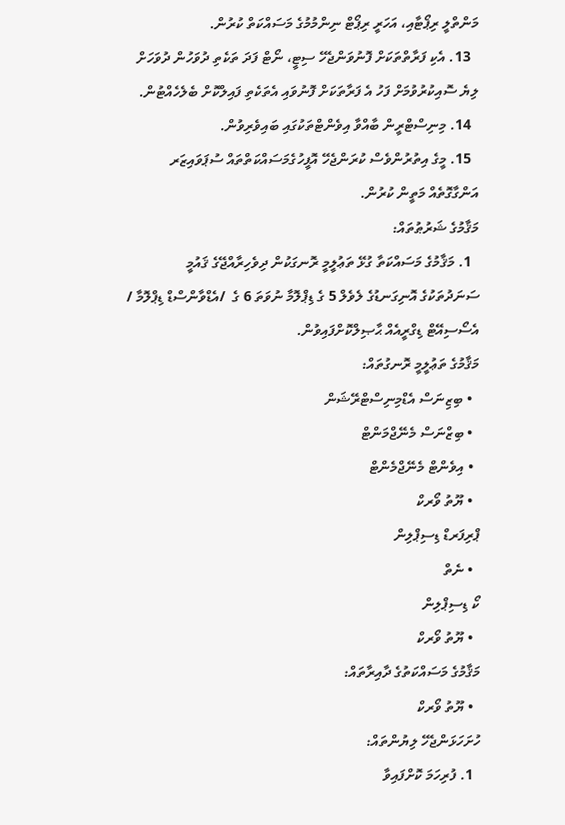މަންތްލީ ރިޕޯޓާއި، އަހަރީ ރިޕޯޓް ނިންމުމުގެ މަސައްކަތް ކުރުން.
  13. އެކި ފަރާތްތަކަށް ފޮނުވަންޖެހޭ ސިޓީ، ނޯޓް ފަދަ ތަކެތި ދުވަހުން ދުވަހަށް ލިޔެ ސޮއިކުރުވުމަށް ފަހު އެ ފަރާތަކަށް ފޮނުވައި އެތަކެތި ފައިލްކޮށް ބެލެހެއްޓުން.
  14. މިނިސްޓްރީން ބާއްވާ އިވެންޓްތަކުގައި ބައިވެރިވުން.
  15. މީގެ އިތުރުންވެސް ކުރަންޖެހޭ އޮފީހުގެމަސައްކަތްތައް ސުޕަވައިޒަރ އަންގާގޮތެއް މަތީން ކުރުން.
މަޤާމުގެ ޝަރުޠުތައް:
  1. މަޤާމުގެ މަސައްކަތާ ގުޅޭ ތަޢުލީމީ ރޮނގަކުން ދިވެހިރާއްޖޭގެ ޤައުމީ ސަނަދުތަކުގެ އޮނިގަނޑުގެ ލެވެލް 5 ގެ ޑިޕްލޮމާ ނުވަތަ 6 ގެ  /އެޑްވާންސްޑް ޑިޕްލޮމާ / އެސޯސިއޭޓް ޑިގްރީއެއް ޙާޞިލްކޮށްފައިވުން.
މަޤާމުގެ ތަޢުލީމީ ރޮނގުތައް:
  • ބިޒިނަސް އެޑްމިނިސްޓްރޭޝަން
  • ބިޒްނަސް މެނޭޖްމަންޓް
  • އިވެންޓް މެނޭޖްމެންޓް
  • ޔޫތު ވޯރކް
ޕްރިފަރޑް ޑިސިޕްލިން
  • ނެތް
ކޯ ޑިސިޕްލިން
  • ޔޫތު ވޯރކް
މަޤާމުގެ މަސައްކަތުގެ ދާއިރާތައް:
  • ޔޫތު ވޯރކް
ހުށަހަޅަންޖެހޭ ލިޔުންތައް:
  1. ފުރިހަމަ ކޮށްފައިވާ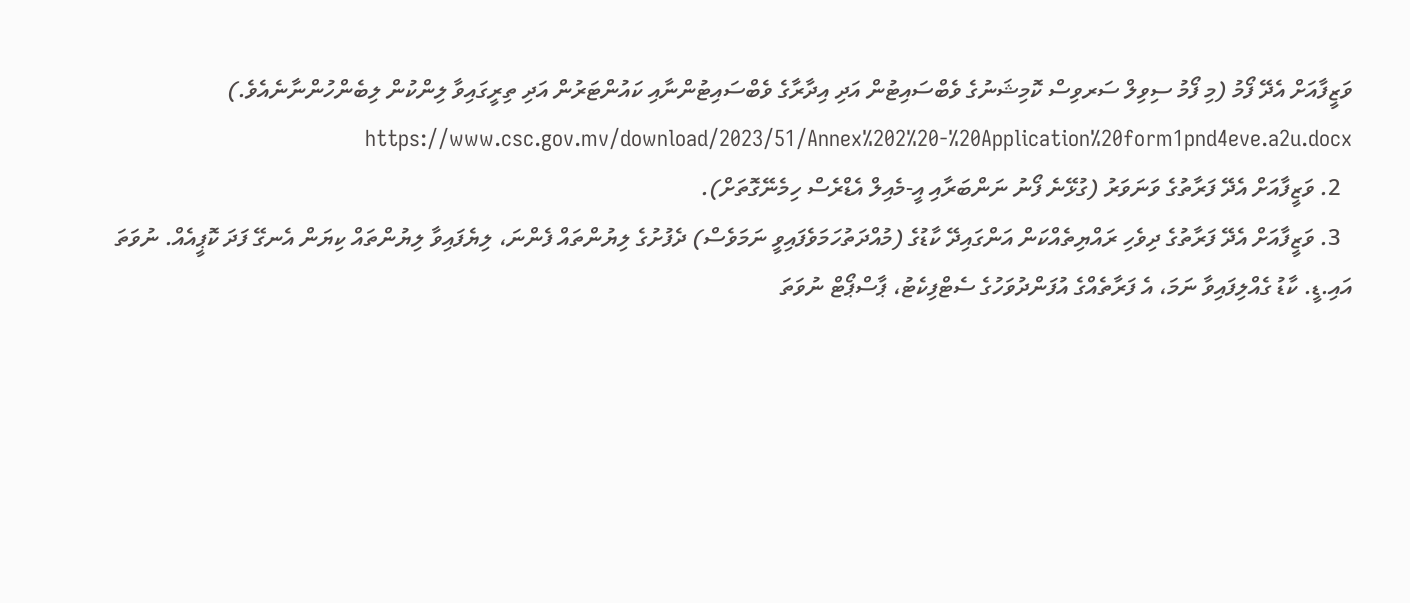ވަޒީފާއަށް އެދޭ ފޯމު (މި ފޯމު ސިވިލް ސަރވިސް ކޮމިޝަނުގެ ވެބްސައިޓުން އަދި އިދާރާގެ ވެބްސައިޓުންނާއި ކައުންޓަރުން އަދި ތިރީގައިވާ ލިންކުން ލިބެންހުންނާނެއެވެ.)  https://www.csc.gov.mv/download/2023/51/Annex%202%20-%20Application%20form1pnd4eve.a2u.docx
  2. ވަޒީފާއަށް އެދޭ ފަރާތުގެ ވަނަވަރު (ގުޅޭނެ ފޯނު ނަންބަރާއި އީ-މެއިލް އެޑްރެސް ހިމެނޭގޮތަށް).
  3. ވަޒީފާއަށް އެދޭ ފަރާތުގެ ދިވެހި ރައްޔިތެއްކަން އަންގައިދޭ ކާޑުގެ (މުއްދަތުހަމަވެފައިވީ ނަމަވެސް) ދެފުށުގެ ލިޔުންތައް ފެންނަ، ލިޔެފައިވާ ލިޔުންތައް ކިޔަން އެނގޭ ފަދަ ކޮޕީއެއް. ނުވަތަ އައި.ޑީ. ކާޑު ގެއްލިފައިވާ ނަމަ، އެ ފަރާތެއްގެ އުފަންދުވަހުގެ ސެޓްފިކެޓު، ޕާސްޕޯޓް ނުވަތަ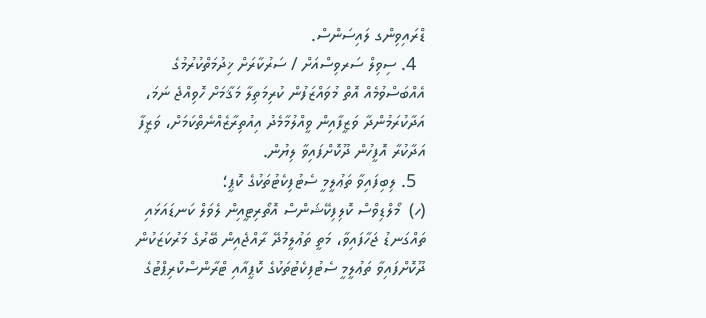ޑްރައިވިންގ ލައިސަންސް.
  4. ސިވިލް ސަރވިސްއަށް / ސަރުކާރަށް ޚިދުމަތްކުރުމުގެ އެއްބަސްވުމެއް އޮތް މުވައްޒަފުން ކުރިމަތިލާ މަޤާމަށް ހޮވިއްޖެ ނަމަ، އަދާކުރަމުންދާ ވަޒީފާއިން ވީއްލުމާމެދު އިއުތިރާޒެއްނެތްކަމަށް، ވަޒީފާ އަދާކުރާ އޮފީހުން ދޫކޮށްފައިވާ ލިޔުން.
  5. ލިބިފައިވާ ތަޢުލީމީ ސެޓުފިކެޓުތަކުގެ ކޮޕީ؛
(ހ)  މޯލްޑިވްސް ކޮލިފިކޭޝަންސް އޮތޯރިޓީއިން ލެވަލް ކަނޑައަޅައި ތައްގަނޑު ޖަހާފައިވާ، މަތީ ތަޢުލީމުދޭ ރާއްޖެއިން ބޭރުގެ މަރުކަޒަކުން ދޫކޮށްފައިވާ ތަޢުލީމީ ސެޓުފިކެޓުތަކުގެ ކޮޕީއާއި ޓްރާންސްކްރިޕްޓުގެ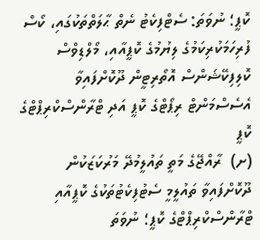ކޮޕީ؛ ނުވަތަ: ސެޓްފިކެޓު ނެތް ޙާލަތްތަކުގައި، ކޯސް ފުރިހަމަކުރިކަމުގެ ލިޔުމުގެ ކޮޕީއާއި، މޯލްޑިވްސް ކޮލިފިކޭޝަންސް އޮތޯރިޓީން ދޫކޮށްފައިވާ އެސެސްމަންޓް ރިޕޯޓްގެ ކޮޕީ އަދި ޓްރާންސްކްރިޕްޓްގެ ކޮޕީ
(ށ)  ރާއްޖޭގެ މަތީ ތައުލީމުދޭ މަރުކަޒަކުން ދޫކޮށްފައިވާ ތައުލީމީ ސެޓުފިކެޓުތަކުގެ ކޮޕީއާއި ޓްރާންސްކްރިޕްޓްގެ ކޮޕީ؛ ނުވަތަ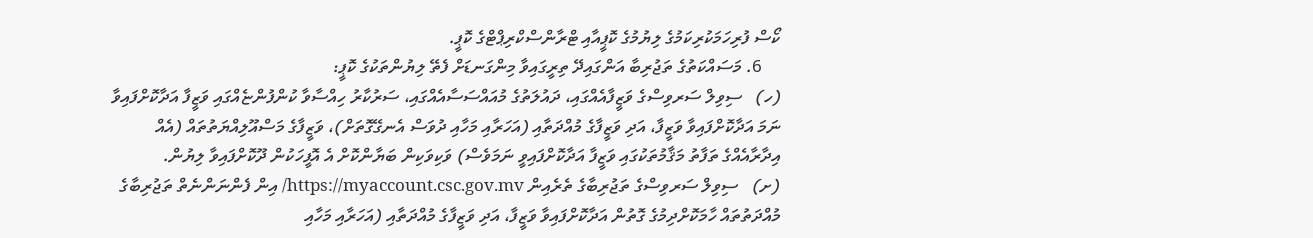ކޯސް ފުރިހަމަކުރިކަމުގެ ލިޔުމުގެ ކޮޕީއާއި ޓްރާންސްކްރިޕްޓްގެ ކޮޕީ.
    6. މަސައްކަތުގެ ތަޖުރިބާ އަންގައިދޭ ތިރީގައިވާ މިންގަނޑަށް ފެތޭ ލިޔުންތަކުގެ ކޮޕީ:
(ހ)   ސިވިލް ސަރވިސްގެ ވަޒީފާއެއްގައި، ދައުލަތުގެ މުއައްސަސާއެއްގައި، ސަރުކާރު ހިއްސާވާ ކުންފުންޏެއްގައި ވަޒީފާ އަދާކޮށްފައިވާ ނަމަ އަދާކޮށްފައިވާ ވަޒީފާ، އަދި ވަޒީފާގެ މުއްދަތާއި (އަހަރާއި މަހާއި ދުވަސް އެނގޭގޮތަށް)، ވަޒީފާގެ މަސްއޫލިއްޔަތުތައް (އެއް އިދާރާއެއްގެ ތަފާތު މަޤާމުތަކުގައި ވަޒީފާ އަދާކޮށްފައިވީ ނަމަވެސް) ވަކިވަކިން ބަޔާންކޮށް އެ އޮފީހަކުން ދޫކޮށްފައިވާ ލިޔުން.
(ށ)   ސިވިލް ސަރވިސްގެ ތަޖުރިބާގެ ތެރެއިން https://myaccount.csc.gov.mv/ އިން ފެންނަންނެތް ތަޖުރިބާގެ މުއްދަތުތައް ހާމަކޮށްދިމުގެ ގޮތުން އަދާކޮށްފައިވާ ވަޒީފާ، އަދި ވަޒީފާގެ މުއްދަތާއި (އަހަރާއި މަހާއި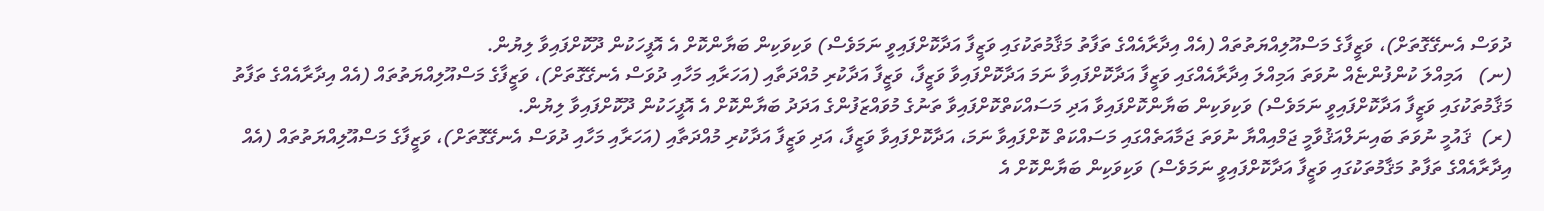ދުވަސް އެނގޭގޮތަށް)، ވަޒީފާގެ މަސްއޫލިއްޔަތުތައް (އެއް އިދާރާއެއްގެ ތަފާތު މަޤާމުތަކުގައި ވަޒީފާ އަދާކޮށްފައިވީ ނަމަވެސް) ވަކިވަކިން ބަޔާންކޮށް އެ އޮފީހަކުން ދޫކޮށްފައިވާ ލިޔުން.
(ނ)   އަމިއްލަ ކުންފުންޏެއް ނުވަތަ އަމިއްލަ އިދާރާއެއްގައި ވަޒީފާ އަދާކޮށްފައިވާ ނަމަ އަދާކޮށްފައިވާ ވަޒީފާ، ވަޒީފާ އަދާކުރި މުއްދަތާއި (އަހަރާއި މަހާއި ދުވަސް އެނގޭގޮތަށް)، ވަޒީފާގެ މަސްއޫލިއްޔަތުތައް (އެއް އިދާރާއެއްގެ ތަފާތު މަޤާމުތަކުގައި ވަޒީފާ އަދާކޮށްފައިވީ ނަމަވެސް) ވަކިވަކިން ބަޔާންކޮށްފައިވާ އަދި މަސައްކަތްކޮށްފައިވާ ތަނުގެ މުވައްޒަފުންގެ އަދަދު ބަޔާންކޮށް އެ އޮފީހަކުން ދޫކޮށްފައިވާ ލިޔުން.
(ރ)  ޤައުމީ ނުވަތަ ބައިނަލްއަޤުވާމީ ޖަމްއިއްޔާ ނުވަތަ ޖަމާއަތެއްގައި މަސައްކަތް ކޮށްފައިވާ ނަމަ، އަދާކޮށްފައިވާ ވަޒީފާ، އަދި ވަޒީފާ އަދާކުރި މުއްދަތާއި (އަހަރާއި މަހާއި ދުވަސް އެނގޭގޮތަށް)، ވަޒީފާގެ މަސްއޫލިއްޔަތުތައް (އެއް އިދާރާއެއްގެ ތަފާތު މަޤާމުތަކުގައި ވަޒީފާ އަދާކޮށްފައިވީ ނަމަވެސް) ވަކިވަކިން ބަޔާންކޮށް އެ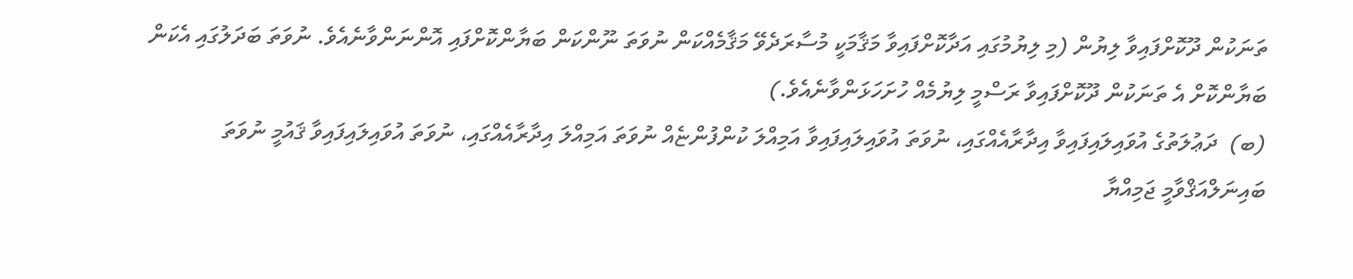ތަނަކުން ދޫކޮށްފައިވާ ލިޔުން (މި ލިޔުމުގައި އަދާކޮށްފައިވާ މަޤާމަކީ މުސާރަދެވޭ މަޤާމެއްކަން ނުވަތަ ނޫންކަން ބަޔާންކޮށްފައި އޮންނަންވާނެއެވެ. ނުވަތަ ބަދަލުގައި އެކަން ބަޔާންކޮށް އެ ތަނަކުން ދޫކޮށްފައިވާ ރަސްމީ ލިޔުމެއް ހުށަހަޅަންވާނެއެވެ.)
(ބ)  ދަޢުލަތުގެ އުވައިލައިފައިވާ އިދާރާއެއްގައި، ނުވަތަ އުވައިލައިފައިވާ އަމިއްލަ ކުންފުންޏެއް ނުވަތަ އަމިއްލަ އިދާރާއެއްގައި، ނުވަތަ އުވައިލައިފައިވާ ޤައުމީ ނުވަތަ ބައިނަލްއަޤްވާމީ ޖަމިއްޔާ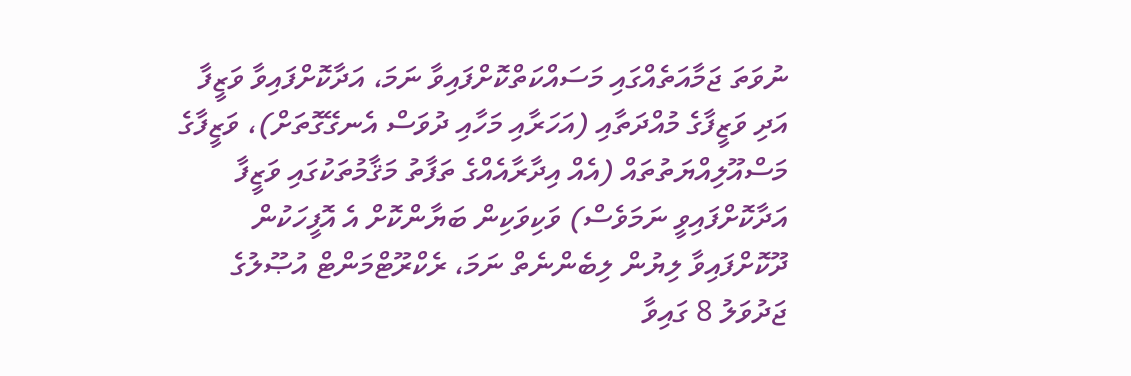ނުވަތަ ޖަމާއަތެއްގައި މަސައްކަތްކޮށްފައިވާ ނަމަ، އަދާކޮށްފައިވާ ވަޒީފާ އަދި ވަޒީފާގެ މުއްދަތާއި (އަހަރާއި މަހާއި ދުވަސް އެނގޭގޮތަށް)، ވަޒީފާގެ މަސްއޫލިއްޔަތުތައް (އެއް އިދާރާއެއްގެ ތަފާތު މަޤާމުތަކުގައި ވަޒީފާ އަދާކޮށްފައިވީ ނަމަވެސް) ވަކިވަކިން ބަޔާންކޮށް އެ އޮފީހަކުން ދޫކޮށްފައިވާ ލިޔުން ލިބެންނެތް ނަމަ، ރެކްރޫޓްމަންޓް އުޞޫލުގެ ޖަދުވަލު 8 ގައިވާ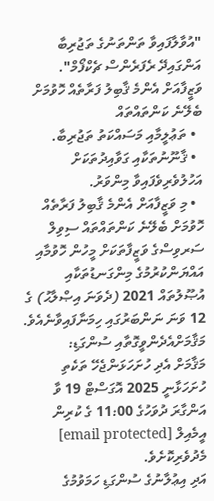"އުވާލާފައިވާ ތަންތަނުގެ ތަޖުރިބާ އަންގައިދޭ ރެފަރެންސް ޗެކްފޯމް".
ވަޒީފާއަށް އެންމެ ޤާބިލު ފަރާތެއް ހޮވުމަށް ބެލޭނެ ކަންތައްތައް
  • ތަޢުލީމާއި މަސައްކަތު ތަޖުރިބާ.
  • ޤާނޫނުތަކާއި ގަވާއިދުތަކަށް އަހުލުވެރިވެފައިވާ މިންވަރު.
  • މި ވަޒީފާއަށް އެންމެ ޤާބިލު ފަރާތެއް ހޮވުމަށް ބެލޭނެ ކަންތައްތައް ސިވިލް ސަރވިސްގެ ވަޒީފާތަކަށް މީހުން ހޮވުމާއި އައްޔަންކުރުމުގެ މިންގަނޑުތަކާއި އުޞޫލުތައް 2021 (ދެވަނަ އިޞްލާޙު) ގެ 12 ވަނަ ނަންބަރުގައި ހިމަނާފައިވާނެއެވެ.
މަޤާމަށްއެދެންވީގޮތާއި ސުންގަޑި:
މަޤާމަށް އެދި ހުށަހަޅަންޖެހޭ ތަކެތި ހުށަހަޅާނީ 2025 އޮގަސްޓް 19 ވާ އަންގާރަ ދުވަހުގެ 11:00 ގެ ކުރިން އީމެއިލް [email protected] މެދުވެރިކޮށެވެ.
އަދި އިޢުލާނުގެ ސުންގަޑި ހަމަވުމުގެ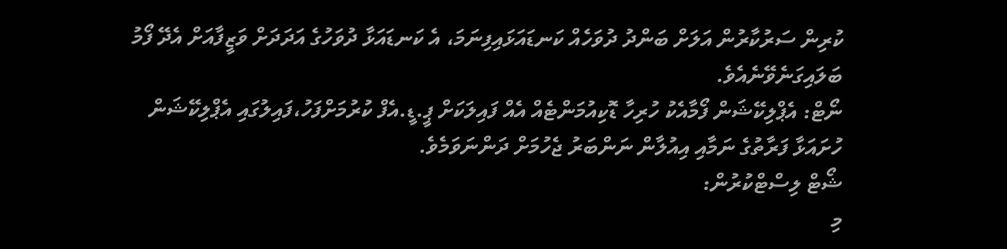ކުރިން ސަރުކާރުން އަލަށް ބަންދު ދުވަހެއް ކަނޑައަޅައިފިނަމަ، އެ ކަނޑައަޅާ ދުވަހުގެ އަދަދަށް ވަޒީފާއަށް އެދޭ ފޯމު ބަލައިގަނެވޭނެއެވެ.
ނޯޓް: އެޕްލިކޭޝަން ފޯމާއެކު ހުރިހާ ޑޮކިއުމަންޓެއް އެއް ފައިލަކަށް ޕީ.ޑީ.އެފް ކުރުމަށްފަހު،ފައިލުގައި އެޕްލިކޭޝަން ހުށައަޅާ ފަރާތުގެ ނަމާއި އިއުލާން ނަންބަރު ޖެހުމަށް ދަންނަވަމެވެ.
ޝޯޓް ލިސްޓްކުރުން:
މި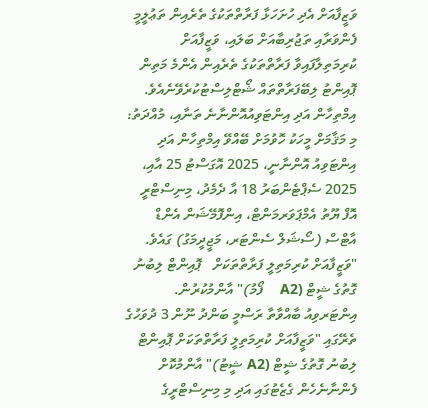ވަޒީފާއަށް އެދި ހުށަހަޅާ ފަރާތްތަކުގެ ތެރެއިން ތަޢުލީމީ ފެންވަރާއި ތަޖުރިބާއަށް ބަލައި، ވަޒީފާއަށް ކުރިމަތިލާފައިވާ ފަރާތްތަކުގެ ތެރެއިން އެންމެ މަތިން ޕޮއިންޓު ލިބޭފަރާތްތައް ޝޯޓްލިސްޓުކުރެވޭނެއެވެ.
އިމްތިހާން އަދި އިންޓަވިއުއޮންނާނެ ތަނާއި، މުއްދަތު:
މި މަޤާމަށް މީހަކު ހޮވުމަށް ބޭއްވޭ އިމްތިހާން އަދި އިންޓަވިއު އޮންނާނީ، 2025 އޮގަސްޓު 25 އާއި، 2025 ސެޕްޓެންބަރު 18 އާ ދެމެދު، މިނިސްޓްރީ އޮފް ޔޫތު އެމްޕަވަރމަންޓް، އިންފޮމޭޝަން އެންޑް އާޓްސް (ސޯޝަލް ސެންޓަރ، މަޖީދީމަގު) ގައެވެ.
"ވަޒީފާއަށް ކުރިމަތިލީ ފަރާތްތަކަށް   ޕޮއިންޓް ލިބުނު ގޮތުގެ ޝީޓް (A2    ފޯމު)" އާންމުކުރުން.
އިންޓަރވިއު ބާއްވާތާ ރަސްމީ ބަންދު ނޫން 3 ދުވަހުގެ ތެރޭގައި "ވަޒީފާއަށް ކުރިމަތިލީ ފަރާތްތަކަށް ޕޮއިންޓް ލިބުނު ގޮތުގެ ޝީޓް (A2 ޝީޓު)" އާންމުކޮށް ފެންނާނެހެން ގެޒެޓުގައި އަދި މި މިނިސްޓްރީގެ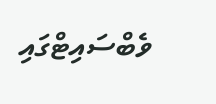ވެބްސައިޓްގައި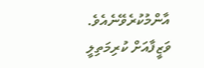އާންމުކުރެވޭނެއެވެ. ވަޒީފާއަށް ކުރިމަތިލީ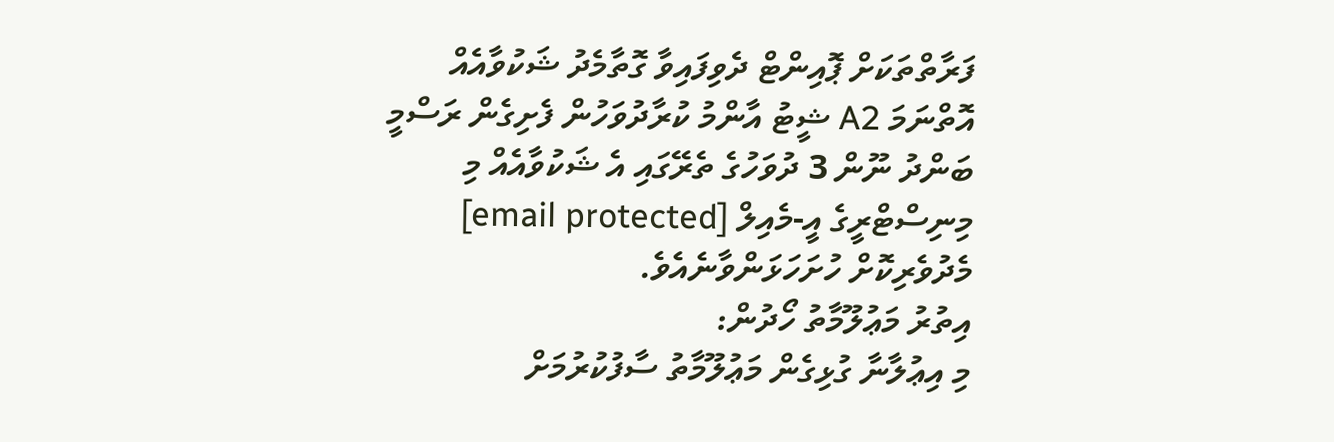ފަރާތްތަކަށް ޕޮއިންޓް ދެވިފައިވާ ގޮތާމެދު ޝަކުވާއެއް އޮތްނަމަ A2 ޝީޓު އާންމު ކުރާދުވަހުން ފެށިގެން ރަސްމީ ބަންދު ނޫން 3 ދުވަހުގެ ތެރޭގައި އެ ޝަކުވާއެއް މި މިނިސްޓްރީގެ އީ-މެއިލް [email protected] މެދުވެރިކޮށް ހުށަހަޅަންވާނެއެވެ.
އިތުރު މަޢުލޫމާތު ހޯދުން:
މި އިޢުލާނާ ގުޅިގެން މަޢުލޫމާތު ސާފުކުރުމަށް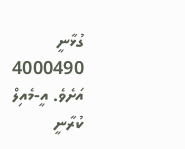ގުޅާނީ 4000490 އަށެވެ. އީ-މެއިލް ކުރާނީ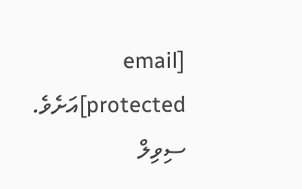[email protected]އަށެވެ. ސިވިލް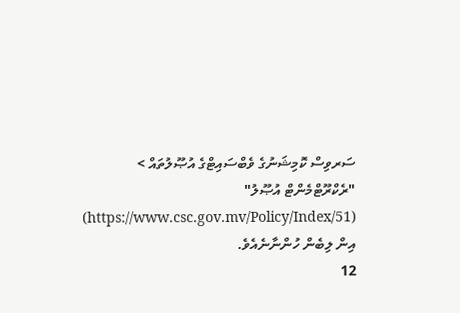ސަރވިސް ކޮމިޝަނުގެ ވެބްސައިޓްގެ އުޞޫލުތައް > "ރެކްރޫޓްމެންޓް އުޞޫލު" (https://www.csc.gov.mv/Policy/Index/51) އިން ލިބެން ހުންނާނެއެވެ.
12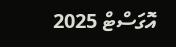އޮގަސްޓް 2025